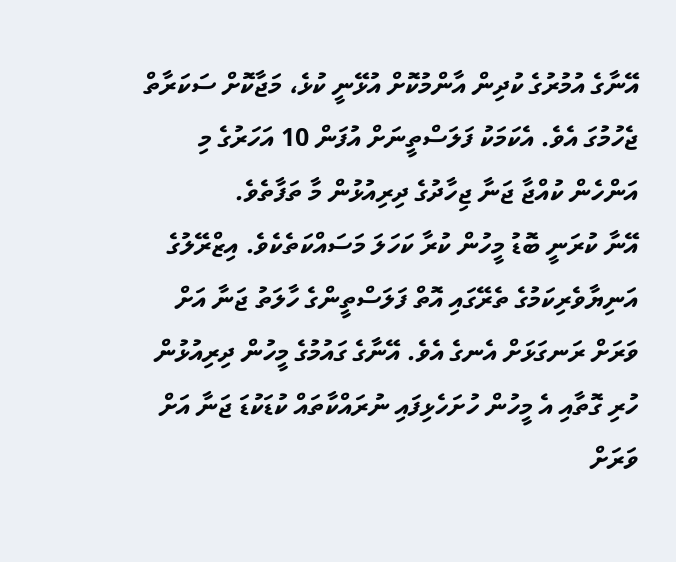އޭނާގެ އުމުރުގެ ކުދިން އާންމުކޮށް އުޅޭނީ ކުޅެ، މަޖާކޮށް ސަކަރާތް ޖެހުމުގަ އެވެ. އެކަމަކު ފަލަސްތީނަށް އުފަން 10 އަހަރުގެ މި އަންހެން ކުއްޖާ ޖަނާ ޖިހާދުގެ ދިރިއުޅުން މާ ތަފާތެވެ.
އޭނާ ކުރަނީ ބޮޑު މީހުން ކުރާ ކަހަލަ މަސައްކަތެކެވެ. އިޒްރޭލުގެ އަނިޔާވެރިކަމުގެ ތެރޭގައި އޮތް ފަލަސްތީންގެ ހާލަތު ޖަނާ އަށް ވަރަށް ރަނގަޅަށް އެނގެ އެވެ. އޭނާގެ ގައުމުގެ މީހުން ދިރިއުޅުން ހުރި ގޮތާއި އެ މީހުން ހުށަހެޅިފައި ނުރައްކާތައް ކުޑަކުޑަ ޖަނާ އަށް ވަރަށް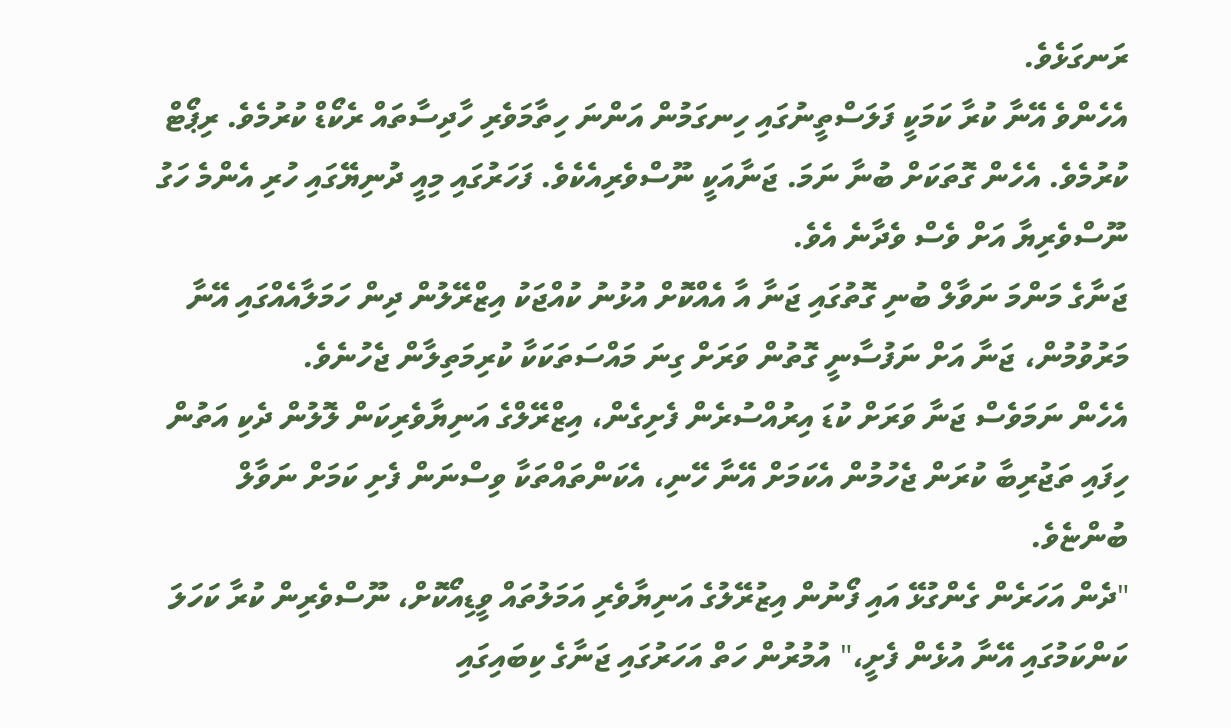ރަނގަޅެވެ.
އެހެންވެ އޭނާ ކުރާ ކަމަކީ ފަލަސްތީނުގައި ހިނގަމުން އަންނަ ހިތާމަވެރި ހާދިސާތައް ރެކޯޑް ކުރުމެވެ. ރިޕޯޓް ކުރުމެވެ. އެހެން ގޮތަކަށް ބުނާ ނަމަ. ޖަނާއަކީ ނޫސްވެރިއެކެވެ. ފަހަރުގައި މިއީ ދުނިޔޭގައި ހުރި އެންމެ ހަގު ނޫސްވެރިޔާ އަށް ވެސް ވެދާނެ އެވެ.
ޖަނާގެ މަންމަ ނަވާލް ބުނި ގޮތުގައި ޖަނާ އާ އެއްކޮށް އުޅުނު ކުއްޖަކު އިޒްރޭލުން ދިން ހަމަލާއެއްގައި އޭނާ މަރުވުމުން، ޖަނާ އަށް ނަފުސާނީ ގޮތުން ވަރަށް ގިނަ މައްސަތަކަކާ ކުރިމަތިލާން ޖެހުނެވެ.
އެހެން ނަމަވެސް ޖަނާ ވަރަށް ކުޑަ އިރުއްސުރެން ފެށިގެން، އިޒްރޭލްގެ އަނިޔާވެރިކަން ލޮލުން ދެކި އަތުން ހިފައި ތަޖުރިބާ ކުރަން ޖެހުމުން އެކަމަށް އޭނާ ހޭނި، އެކަންތައްތަކާ ވިސްނަން ފެށި ކަމަށް ނަވާލް ބުންޏެވެ.
"ދެން އަހަރެން ގެންގުޅޭ އައި ފޯނުން އިޒުރޭލުގެ އަނިޔާވެރި އަމަލުތައް ވީޑިއޯކޮށް، ނޫސްވެރިން ކުރާ ކަހަލަ ކަންކަމުގައި އޭނާ އުޅެން ފެށީ،" އުމުރުން ހަތް އަހަރުގައި ޖަނާގެ ކިބައިގައި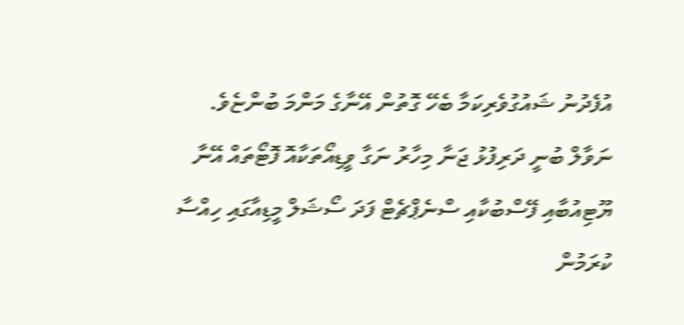އުފެދުނު ޝައުގުވެރިކަމާ ބެހޭ ގޮތުން އޭނާގެ މަންމަ ބުންޏެވެ.
ނަވާލް ބުނީ ދަރިފުޅު ޖަނާ މިހާރު ނަގާ ވީޑިއޯތަކާއޮ ފޮޓޯތައް އޭނާ ޔޫޓިއުބާއި ފޭސްބުކާއި ސްނެޕްޗެޓް ފަދަ ސޯޝަލް މީޑިއާގައި ހިއްސާ ކުރަމުން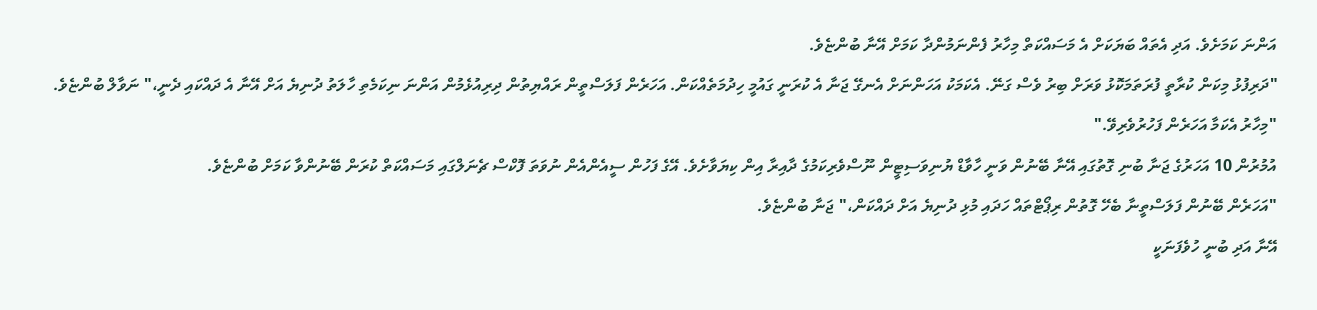އަންނަ ކަމަށެވެ. އަދި އެތައް ބަޔަކަށް އެ މަސައްކަތް މިހާރު ފެންނަމުންދާ ކަމަށް އޭނާ ބުންޏެވެ.
"ދަރިފުޅު މިކަން ކުރާތީ ފުރަތަމަކޮޅު ވަރަށް ބިރު ވެސް ގަނޭ. އެކަމަކު އަހަންނަށް އެނގޭ ޖަނާ އެ ކުރަނީ ގައުމީ ހިދުމަތެއްކަން. އަހަރެން ފަލަސްތީން ރައްޔިތުން ދިރިއުޅެމުން އަންނަ ނިކަމެތި ހާލަތު ދުނިޔެ އަށް އޭނާ އެ ދައްކައި ދެނީ،" ނަވާލް ބުންޏެވެ. "މިހާރު އެކަމާ އަހަރެން ފަހުރުވެރިވޭ."
އުމުރުން 10 އަހަރުގެ ޖަނާ ބުނި ގޮތުގައި އޭނާ ބޭނުން ވަނީ ހާވާޑް ޔުނިވަސިޓީން ނޫސްވެރިކަމުގެ ދާއިރާ އިން ކިޔަވާށެވެ. އޭގެ ފަހުން ސީއެންއެން ނުވަތަ ފޮކްސް ޗެނަލްގައި މަސައްކަތް ކުރަން ބޭނުންވާ ކަމަށް ބުންޏެވެ.
"އަހަރެން ބޭނުން ފަލަސްތީނާ ބެހޭ ގޮތުން ރިޕޯޓްތައް ހަދައި މުޅި ދުނިޔެ އަށް ދައްކަން،" ޖަނާ ބުންޏެވެ.
އޭނާ އަދި ބުނީ ހުވެފަނަކީ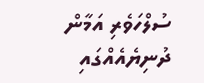ސުލްހަވެރި އަމާން ދުނިޔެއެއްގައި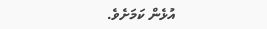އުޅެން ކަމަށެވެ.